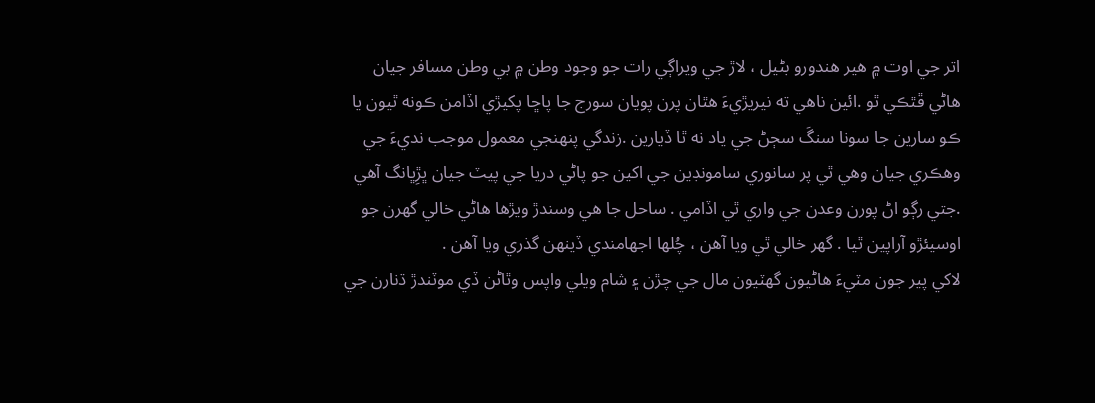اتر جي اوت ۾ هير هندورو بڻيل ، لاڙ جي ويراڳي رات جو وجود وطن ۾ بي وطن مسافر جيان هاڻي ڦٿڪي ٿو .ائين ناهي ته نيريڙيءَ هٿان پرن پويان سورج جا پاڇا پکيڙي اڏامن ڪونه ٿيون يا ڪو سارين جا سونا سنگَ سڄڻ جي ياد نه ٿا ڏيارين .زندگي پنهنجي معمول موجب نديءَ جي وهڪري جيان وهي ٿي پر سانوري سامونڊين جي اکين جو پاڻي دريا جي پيٽ جيان ڀڙِڀانگ آهي .جتي رڳو اڻ پورن وعدن جي واري ٿي اڏامي . ساحل جا هي وسندڙ ويڙها هاڻي خالي گهرن جو اوسيئڙو آراپين ٿيا . گهر خالي ٿي ويا آهن ، چُلها اجهامندي ڏينهن گذري ويا آهن .
لاکي پير جون مٽيءَ هاڻيون گهٽيون مال جي چڙن ۽ شام ويلي واپس وٿاڻن ڏي موٽندڙ ڌنارن جي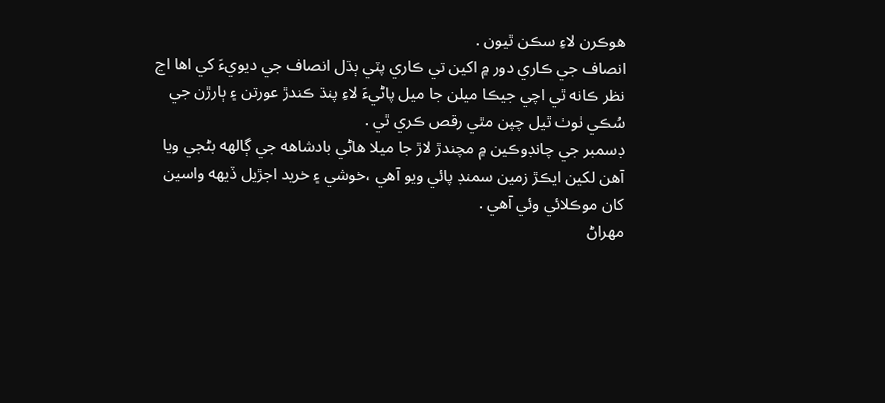هوڪرن لاءِ سڪن ٿيون .
انصاف جي ڪاري دور ۾ اکين تي ڪاري پٽي ٻڌل انصاف جي ديويءَ کي اها اڃ نظر ڪانه ٿي اچي جيڪا ميلن جا ميل پاڻيءَ لاءِ پنڌ ڪندڙ عورتن ۽ ٻارڙن جي سُڪي ٺوٺ ٿيل چپن مٿي رقص ڪري ٿي .
ڊسمبر جي چانڊوڪين ۾ مچندڙ لاڙ جا ميلا هاڻي بادشاهه جي ڳالهه بڻجي ويا آهن لکين ايڪڙ زمين سمنڊ پائي ويو آهي ،خوشي ۽ خريد اجڙيل ڏيهه واسين کان موڪلائي وئي آهي .
مهراڻ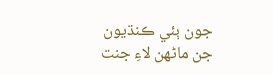جون ٻئي ڪنڌيون جن ماڻهن لاءِ جنت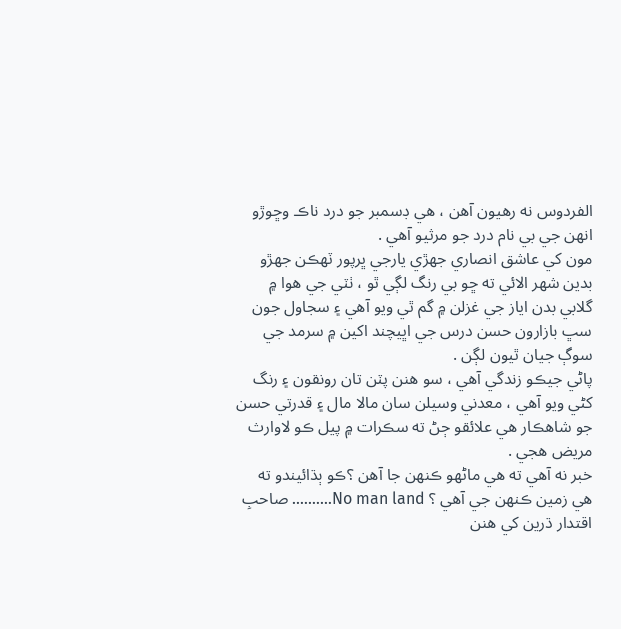الفردوس نه رهيون آهن ، هي ڊسمبر جو درد ناڪ وڇوڙو انهن جي بي نام درد جو مرثيو آهي .
مون کي عاشق انصاري جهڙي يارجي ڀرپور ٽهڪن جهڙو بدين شهر الائي ته ڇو بي رنگ لڳي ٿو ، ٺٽي جي هوا ۾ گلابي بدن اياز جي غزلن ۾ گم ٿي ويو آهي ۽ سجاول جون سڀ بازارون حسن درس جي اڀيچند اکين ۾ سرمد جي سوڳ جيان ٿيون لڳن .
پاڻي جيڪو زندگي آهي ، سو هنن پٽن تان رونقون ۽ رنگ کڻي ويو آهي ، معدني وسيلن سان مالا مال ۽ قدرتي حسن جو شاهڪار هي علائقو ڄڻ ته سڪرات ۾ پيل ڪو لاوارث مريض هجي .
خبر نه آهي ته هي ماڻهو ڪنهن جا آهن ؟ڪو ٻڌائيندو ته هي زمين ڪنهن جي آهي ؟ No man land………. صاحبِ اقتدار ڌرين کي هنن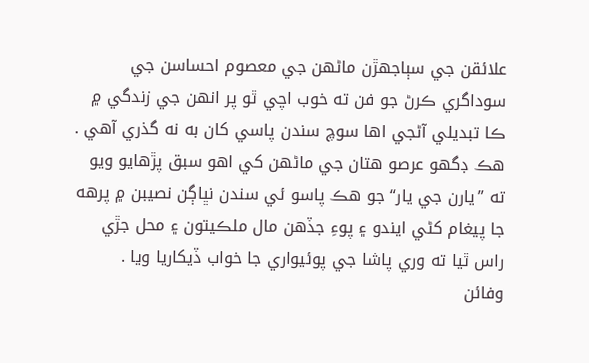علائقن جي سٻاجهڙن ماڻهن جي معصوم احساسن جي سوداگري ڪرڻ جو فن ته خوب اچي ٿو پر انهن جي زندگي ۾ ڪا تبديلي آڻجي اها سوچ سندن پاسي کان به نه گذري آهي .
هڪ ڊگهو عرصو هتان جي ماڻهن کي اهو سبق پڙهايو ويو ته ”يارن جي يار“ جو هڪ پاسو ئي سندن نڀاڳن نصيبن ۾ پرهه جا پيغام کڻي ايندو ۽ پوءِ جڏهن مال ملڪيتون ۽ محل جڙي راس ٿيا ته وري پاشا جي پوئيواري جا خواب ڏيکاريا ويا .
وفائن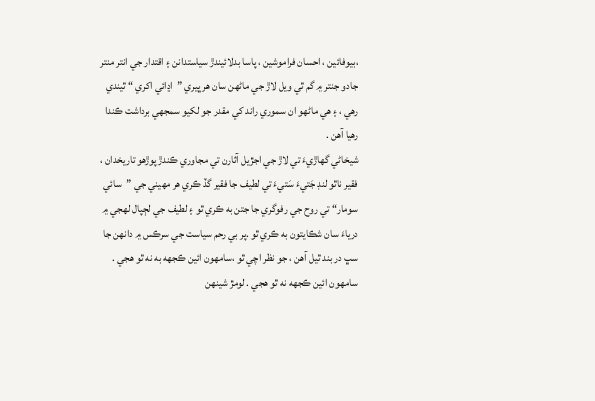،بيوفائين ، احسان فراموشين ، پاسا بدلائيندڙ سياستدانن ۽ اقتدار جي انتر منتر جادو جنتر ۾ گم ٿي ويل لاڙ جي ماڻهن سان هر ڀيري ”اڍائي اکري “ ٿيندي رهي ، ۽ هي ماڻهو ان سموري راند کي مقدر جو لکيو سمجهي برداشت ڪندا رهيا آهن .
شيخاڻي گهاڙيءَ تي لاڙ جي اجڙيل آثارن تي مجاوري ڪندڙ پوڙهو تاريخدان ، فقير ناٿو لنڊ جَتيءَ سَتيءَ تي لطيف جا فقير گڏ ڪري هر مهيني جي ”سائي سومار“ تي روح جي رفوگري جا جتن به ڪري ٿو ۽ لطيف جي لڄپال لهجي ۾ درياءَ سان شڪايتون به ڪري ٿو .پر بي رحم سياست جي سرڪس ۾ دانهن جا سڀ در بند ٿيل آهن ، جو نظر اچي ٿو ،سامهون ائين ڪجهه به نه ٿو هجي .
سامهون ائين ڪجهه نه ٿو هجي . لومڙ شينهن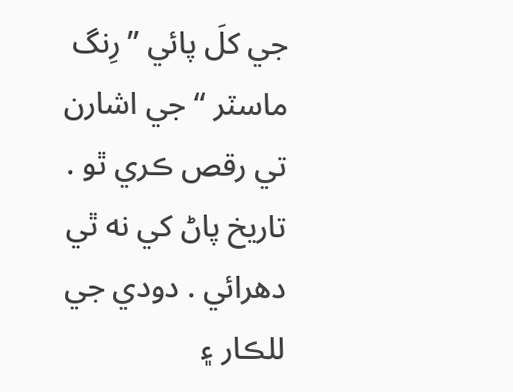جي کلَ پائي ”رِنگ ماسٽر “ جي اشارن تي رقص ڪري ٿو . تاريخ پاڻ کي نه ٿي دهرائي . دودي جي للڪار ۽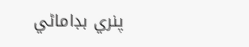پنري بڊاماڻي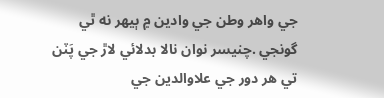جي واهر وطن جي وادين ۾ ٻيهر نه ٿي گونجي .چنيسر نوان نالا بدلائي لاڙ جي پَٽن تي هر دور جي علاوالدين جي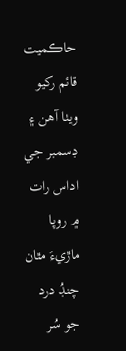حاڪميت قائم رکيو ويٺا آهن ۽ ڊسمبر جي اداس رات ۾ روپا ماڙيءَ مٿان چنڊُ درد جو سُر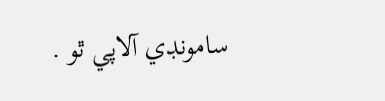سامونڊي آلاپي ٿو .